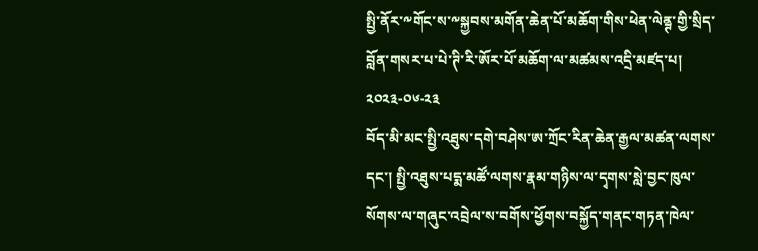སྤྱི་ནོར་༸གོང་ས་༸སྐྱབས་མགོན་ཆེན་པོ་མཆོག་གིས་ཕེན་ལེནྚ་གྱི་སྲིད་བློན་གསར་པ་པེ་ཊི་རི་ཨོར་པོ་མཆོག་ལ་མཚམས་འདྲི་མཛད་པ། ༢༠༢༣-༠༦-༢༣
བོད་མི་མང་སྤྱི་འཐུས་དགེ་བཤེས་ཨ་ཀྲོང་རིན་ཆེན་རྒྱལ་མཚན་ལགས་དང་། སྤྱི་འཐུས་པདྨ་མཚོ་ལགས་རྣམ་གཉིས་ལ་དྭགས་སླེ་བྱང་ཁུལ་སོགས་ལ་གཞུང་འབྲེལ་ས་བགོས་ཕྱོགས་བསྐྱོད་གནང་གཏན་ཁེལ་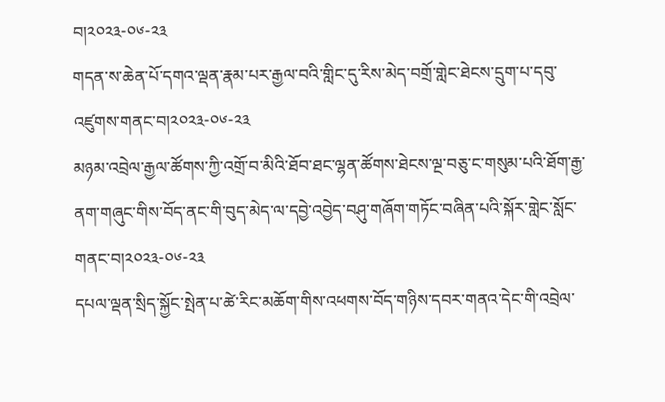བ།༢༠༢༣-༠༦-༢༣
གདན་ས་ཆེན་པོ་དགའ་ལྡན་རྣམ་པར་རྒྱལ་བའི་གླིང་དུ་ཪིས་མེད་བགྲོ་གླེང་ཐེངས་དྲུག་པ་དབུ་འཛུགས་གནང་བ།༢༠༢༣-༠༦-༢༣
མཉམ་འབྲེལ་རྒྱལ་ཚོགས་ཀྱི་འགྲོ་བ་མིའི་ཐོབ་ཐང་ལྷན་ཚོགས་ཐེངས་ལྔ་བཅུ་ང་གསུམ་པའི་ཐོག་རྒྱ་ནག་གཞུང་གིས་བོད་ནང་གི་བུད་མེད་ལ་དབྱེ་འབྱེད་བཤུ་གཞོག་གཏོང་བཞིན་པའི་སྐོར་གླེང་སློང་གནང་བ།༢༠༢༣-༠༦-༢༣
དཔལ་ལྡན་སྲིད་སྐྱོང་སྤེན་པ་ཚེ་རིང་མཆོག་གིས་འཕགས་བོད་གཉིས་དབར་གནའ་དེང་གི་འབྲེལ་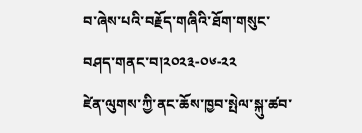བ་ཞེས་པའི་བརྗོད་གཞིའི་ཐོག་གསུང་བཤད་གནང་བ།༢༠༢༣-༠༦-༢༢
ཛེན་ལུགས་ཀྱི་ནང་ཆོས་ཁྱབ་སྤེལ་སྐུ་ཚབ་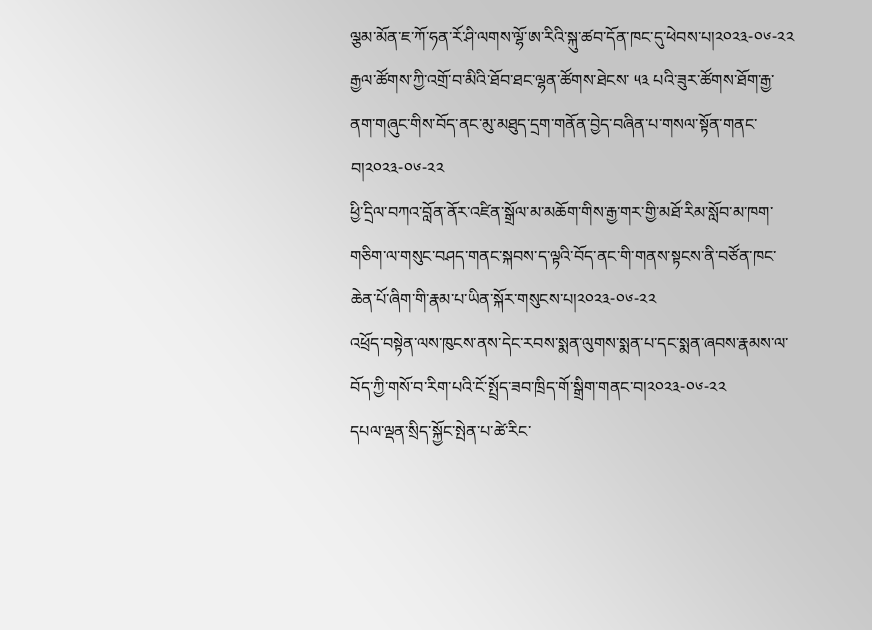ལྕམ་མོན་ཇ་ཀོ་ཧན་རོ་ཤི་ལགས་ལྷོ་ཨ་རིའི་སྐུ་ཚབ་དོན་ཁང་དུ་ཕེབས་པ།༢༠༢༣-༠༦-༢༢
རྒྱལ་ཚོགས་ཀྱི་འགྲོ་བ་མིའི་ཐོབ་ཐང་ལྷན་ཚོགས་ཐེངས་ ༥༣ པའི་ཟུར་ཚོགས་ཐོག་རྒྱ་ནག་གཞུང་གིས་བོད་ནང་མུ་མཐུད་དྲག་གནོན་བྱེད་བཞིན་པ་གསལ་སྟོན་གནང་བ།༢༠༢༣-༠༦-༢༢
ཕྱི་དྲིལ་བཀའ་བློན་ནོར་འཛིན་སྒྲོལ་མ་མཆོག་གིས་རྒྱ་གར་གྱི་མཐོ་རིམ་སློབ་མ་ཁག་གཅིག་ལ་གསུང་བཤད་གནང་སྐབས་ད་ལྟའི་བོད་ནང་གི་གནས་སྟངས་ནི་བཙོན་ཁང་ཆེན་པོ་ཞིག་གི་རྣམ་པ་ཡིན་སྐོར་གསུངས་པ།༢༠༢༣-༠༦-༢༢
འཕྲོད་བསྟེན་ལས་ཁུངས་ནས་དེང་རབས་སྨན་ལུགས་སྨན་པ་དང་སྨན་ཞབས་རྣམས་ལ་བོད་ཀྱི་གསོ་བ་རིག་པའི་ངོ་སྤྲོད་ཟབ་ཁྲིད་གོ་སྒྲིག་གནང་བ།༢༠༢༣-༠༦-༢༢
དཔལ་ལྡན་སྲིད་སྐྱོང་སྤེན་པ་ཚེ་རིང་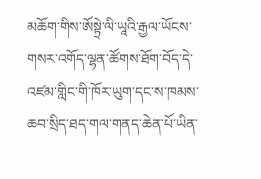མཆོག་གིས་ཨོསྟྲེ་ལི་ཡཱའི་རྒྱལ་ཡོངས་གསར་འགོད་ལྷན་ཚོགས་ཐོག་བོད་དེ་འཛམ་གླིང་གི་ཁོར་ཡུག་དང་ས་ཁམས་ཆབ་སྲིད་ཐད་གལ་གནད་ཆེན་པོ་ཡིན་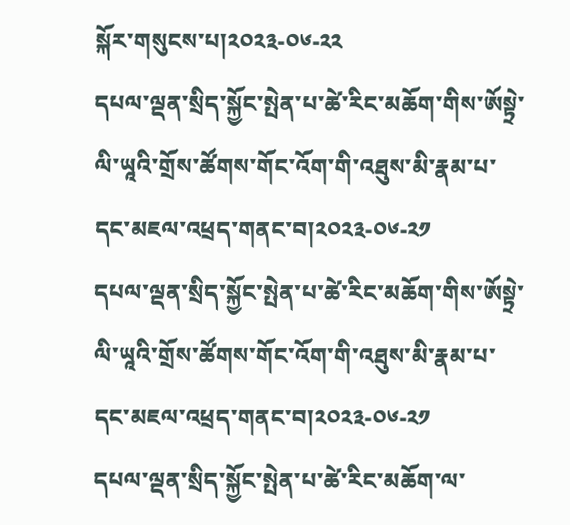སྐོར་གསུངས་པ།༢༠༢༣-༠༦-༢༢
དཔལ་ལྡན་སྲིད་སྐྱོང་སྤེན་པ་ཚེ་རིང་མཆོག་གིས་ཨོསྟྲེ་ལི་ཡཱའི་གྲོས་ཚོགས་གོང་འོག་གི་འཐུས་མི་རྣམ་པ་དང་མཇལ་འཕྲད་གནང་བ།༢༠༢༣-༠༦-༢༡
དཔལ་ལྡན་སྲིད་སྐྱོང་སྤེན་པ་ཚེ་རིང་མཆོག་གིས་ཨོསྟྲེ་ལི་ཡཱའི་གྲོས་ཚོགས་གོང་འོག་གི་འཐུས་མི་རྣམ་པ་དང་མཇལ་འཕྲད་གནང་བ།༢༠༢༣-༠༦-༢༡
དཔལ་ལྡན་སྲིད་སྐྱོང་སྤེན་པ་ཚེ་རིང་མཆོག་ལ་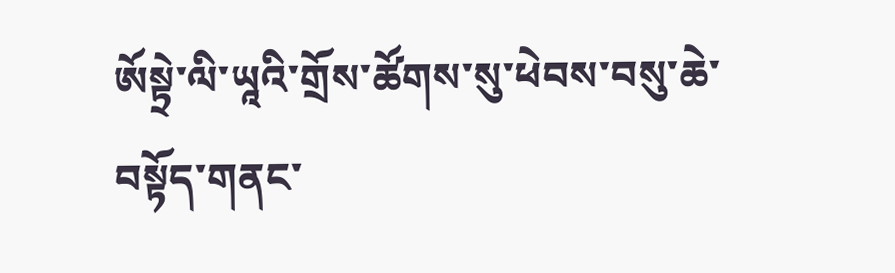ཨོསྟྲེ་ལི་ཡཱའི་གྲོས་ཚོགས་སུ་ཕེབས་བསུ་ཆེ་བསྟོད་གནང་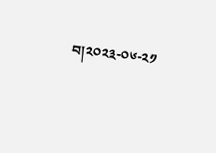བ།༢༠༢༣-༠༦-༢༡